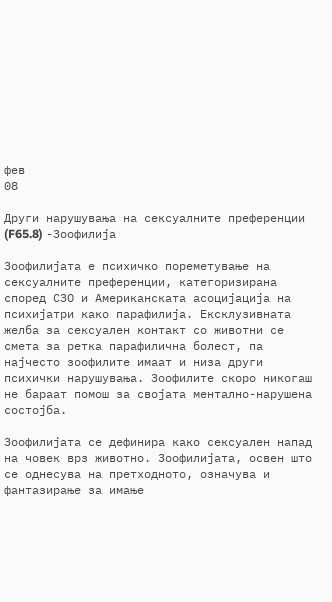фев
08

Други нарушувања на сексуалните преференции (F65.8) -Зоофилија

Зоофилијата е психичко пореметување на сексуалните преференции, категоризирана според СЗО и Американската асоцијација на психијатри како парафилија. Ексклузивната желба за сексуален контакт со животни се смета за ретка парафилична болест, па најчесто зоофилите имаат и низа други психички нарушувања. Зоофилите скоро никогаш не бараат помош за својата ментално-нарушена состојба.

Зоофилијата се дефинира како сексуален напад на човек врз животно. Зоофилијата, освен што се однесува на претходното, означува и фантазирање за имање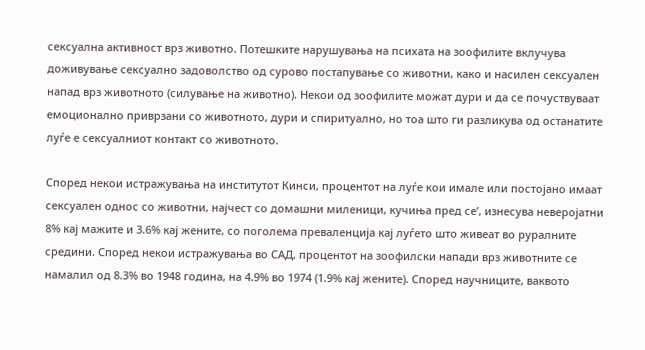сексуална активност врз животно. Потешките нарушувања на психата на зоофилите вклучува доживување сексуално задоволство од сурово постапување со животни, како и насилен сексуален напад врз животното (силување на животно). Некои од зоофилите можат дури и да се почуствуваат емоционално приврзани со животното, дури и спиритуално, но тоа што ги разликува од останатите луѓе е сексуалниот контакт со животното.

Според некои истражувања на институтот Кинси, процентот на луѓе кои имале или постојано имаат сексуален однос со животни, најчест со домашни миленици, кучиња пред се’, изнесува неверојатни 8% кај мажите и 3.6% кај жените, со поголема преваленција кај луѓето што живеат во руралните средини. Според некои истражувања во САД, процентот на зоофилски напади врз животните се намалил од 8.3% во 1948 година, на 4.9% во 1974 (1.9% кај жените). Според научниците, ваквото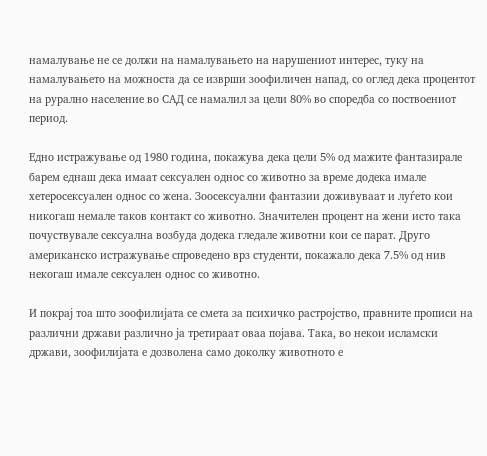намалување не се должи на намалувањето на нарушениот интерес, туку на намалувањето на можноста да се изврши зоофиличен напад, со оглед дека процентот на рурално население во САД се намалил за цели 80% во споредба со поствоениот период.

Едно истражување од 1980 година, покажува дека цели 5% од мажите фантазирале барем еднаш дека имаат сексуален однос со животно за време додека имале хетеросексуален однос со жена. Зоосексуални фантазии доживуваат и луѓето кои никогаш немале таков контакт со животно. Значителен процент на жени исто така почуствувале сексуална возбуда додека гледале животни кои се парат. Друго американско истражување спроведено врз студенти, покажало дека 7.5% од нив некогаш имале сексуален однос со животно.

И покрај тоа што зоофилијата се смета за психичко растројство, правните прописи на различни држави различно ја третираат оваа појава. Така, во некои исламски држави, зоофилијата е дозволена само доколку животното е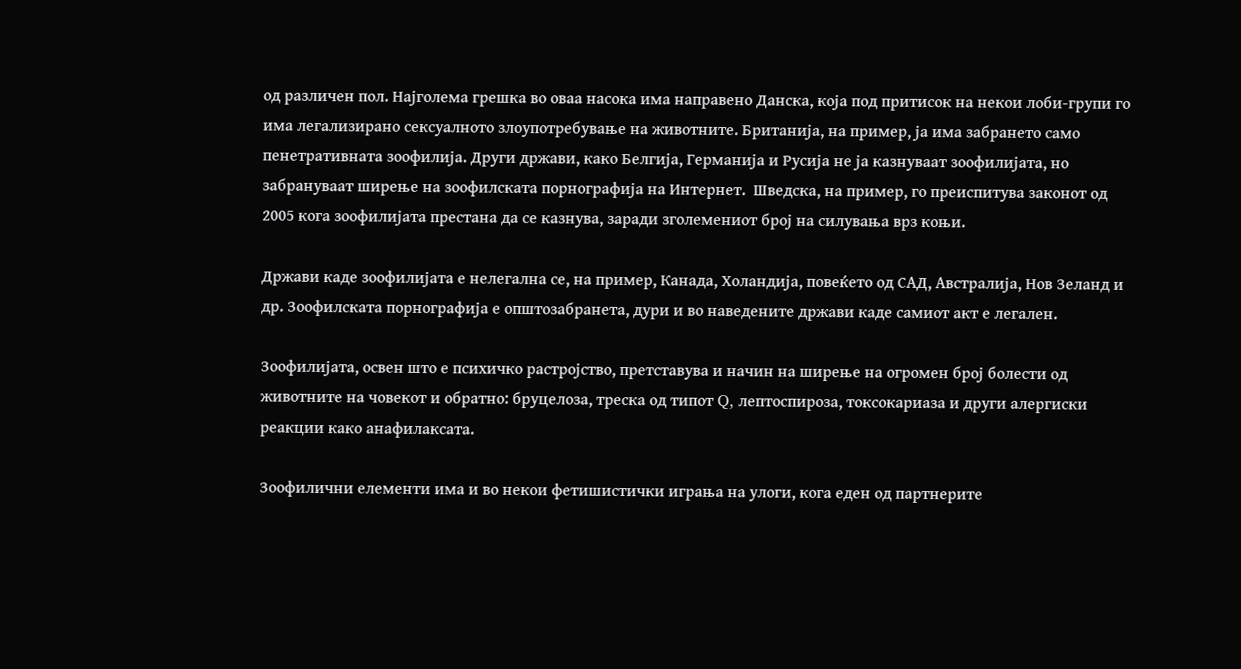од различен пол. Најголема грешка во оваа насока има направено Данска, која под притисок на некои лоби-групи го има легализирано сексуалното злоупотребување на животните. Британија, на пример, ја има забрането само пенетративната зоофилија. Други држави, како Белгија, Германија и Русија не ја казнуваат зоофилијата, но забрануваат ширење на зоофилската порнографија на Интернет.  Шведска, на пример, го преиспитува законот од 2005 кога зоофилијата престана да се казнува, заради зголемениот број на силувања врз коњи.

Држави каде зоофилијата е нелегална се, на пример, Канада, Холандија, повеќето од САД, Австралија, Нов Зеланд и др. Зоофилската порнографија е општозабранета, дури и во наведените држави каде самиот акт е легален.

Зоофилијата, освен што е психичко растројство, претставува и начин на ширење на огромен број болести од животните на човекот и обратно: бруцелоза, треска од типот Q, лептоспироза, токсокариаза и други алергиски реакции како анафилаксата.

Зоофилични елементи има и во некои фетишистички играња на улоги, кога еден од партнерите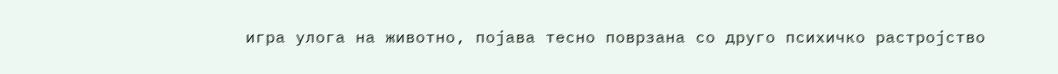игра улога на животно, појава тесно поврзана со друго психичко растројство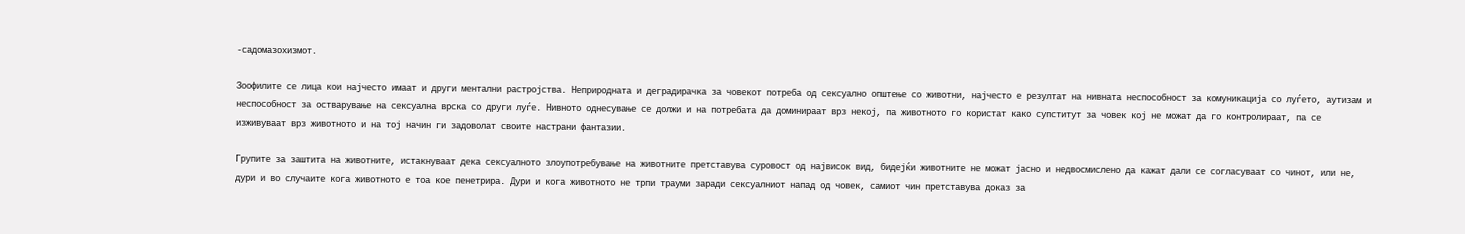-садомазохизмот.

Зоофилите се лица кои најчесто имаат и други ментални растројства. Неприродната и деградирачка за човекот потреба од сексуално општење со животни, најчесто е резултат на нивната неспособност за комуникација со луѓето, аутизам и неспособност за остварување на сексуална врска со други луѓе. Нивното однесување се должи и на потребата да доминираат врз некој, па животното го користат како супститут за човек кој не можат да го контролираат, па се изживуваат врз животното и на тој начин ги задоволат своите настрани фантазии.

Групите за заштита на животните, истакнуваат дека сексуалното злоупотребување на животните претставува суровост од највисок вид, бидејќи животните не можат јасно и недвосмислено да кажат дали се согласуваат со чинот, или не, дури и во случаите кога животното е тоа кое пенетрира. Дури и кога животното не трпи трауми заради сексуалниот напад од човек, самиот чин претставува доказ за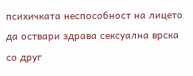психичката неспособност на лицето да оствари здрава сексуална врска со друг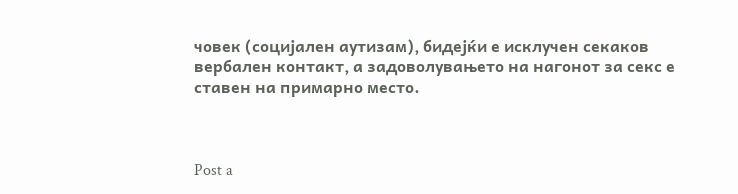човек (социјален аутизам), бидејќи е исклучен секаков вербален контакт, а задоволувањето на нагонот за секс е ставен на примарно место.



Post a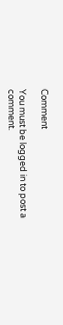Comment

You must be logged in to post a comment.